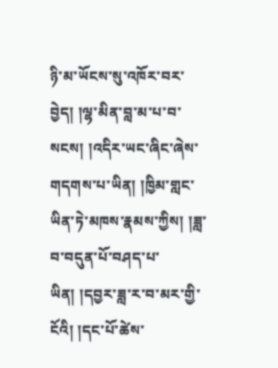ཉི་མ་ཡོངས་སུ་འཁོར་བར་བྱེད། །ལྷ་མིན་བླ་མ་པ་བ་སངས། །འདིར་ཡང་ཞིང་ཞེས་གདགས་པ་ཡིན། །ཁྱིམ་གླང་ཡིན་ཏེ་མཁས་རྣམས་ཀྱིས། །ཟླ་བ་བདུན་པོ་བཤད་པ་ཡིན། །དབྱར་ཟླ་ར་བ་མར་གྱི་ངོའི། །དང་པོ་ཚེས་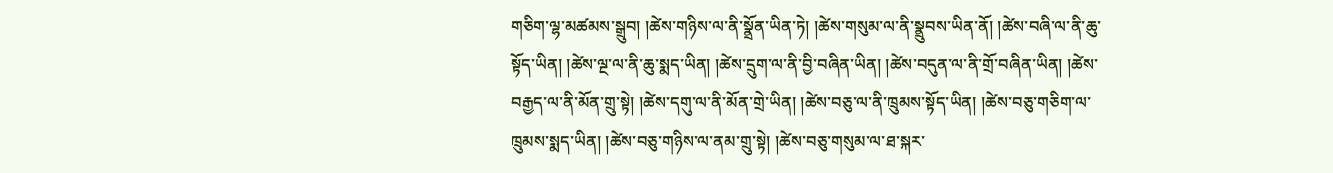གཅིག་ལྷ་མཚམས་སྒྲུབ། །ཚེས་གཉིས་ལ་ནི་སྣྲོན་ཡིན་ཏེ། །ཚེས་གསུམ་ལ་ནི་སྣྲུབས་ཡིན་ནོ། །ཚེས་བཞི་ལ་ནི་ཆུ་སྟོད་ཡིན། །ཚེས་ལྔ་ལ་ནི་ཆུ་སྨད་ཡིན། །ཚེས་དྲུག་ལ་ནི་བྱི་བཞིན་ཡིན། །ཚེས་བདུན་ལ་ནི་གྲོ་བཞིན་ཡིན། །ཚེས་བརྒྱད་ལ་ནི་མོན་གྲུ་སྟེ། །ཚེས་དགུ་ལ་ནི་མོན་གྲེ་ཡིན། །ཚེས་བཅུ་ལ་ནི་ཁྲུམས་སྟོད་ཡིན། །ཚེས་བཅུ་གཅིག་ལ་ཁྲུམས་སྨད་ཡིན། །ཚེས་བཅུ་གཉིས་ལ་ནམ་གྲུ་སྟེ། །ཚེས་བཅུ་གསུམ་ལ་ཐ་སྐར་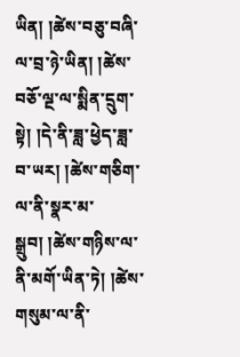ཡིན། །ཚེས་བཅུ་བཞི་ལ་བྲ་ཉེ་ཡིན། །ཚེས་བཅོ་ལྔ་ལ་སྨིན་དྲུག་སྟེ། །དེ་ནི་ཟླ་ཕྱེད་ཟླ་བ་ཡར། །ཚེས་གཅིག་ལ་ནི་སྣར་མ་སྒྲུབ། །ཚེས་གཉིས་ལ་ནི་མགོ་ཡིན་ཏེ། །ཚེས་གསུམ་ལ་ནི་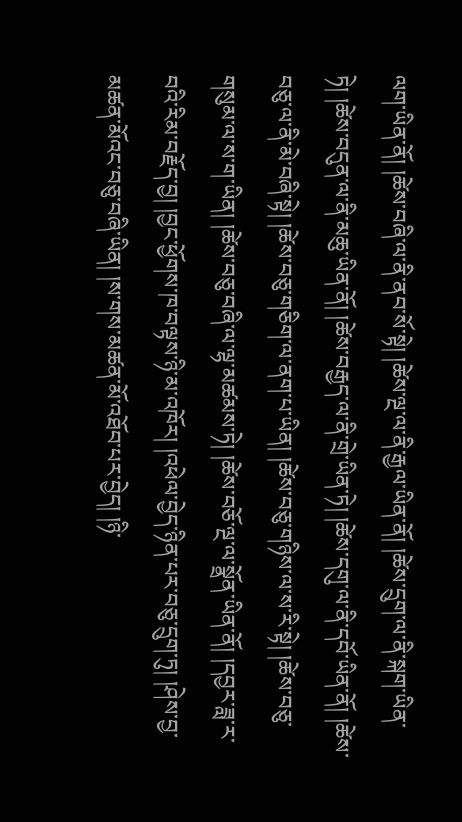ལག་ཡིན་ནོ། །ཚེས་བཞི་ལ་ནི་ནབ་སོ་སྟེ། །ཚེས་ལྔ་ལ་ནི་རྒྱལ་ཡིན་ནོ། །ཚེས་དྲུག་ལ་ནི་སྐག་ཡིན་ཏེ། །ཚེས་བདུན་ལ་ནི་མཆུ་ཡིན་ནོ། །ཚེས་བརྒྱད་ལ་ནི་གྲེ་ཡིན་ཏེ། །ཚེས་དགུ་ལ་ནི་དབོ་ཡིན་ནོ། །ཚེས་བཅུ་ལ་ནི་མེ་བཞི་སྟེ། །ཚེས་བཅུ་གཅིག་ལ་ནག་པ་ཡིན། །ཚེས་བཅུ་གཉིས་ལ་ས་རི་སྟེ། །ཚེས་བཅུ་གསུམ་ལ་ས་ག་ཡིན། །ཚེས་བཅུ་བཞི་ལ་ལྷ་མཚམས་ཏེ། །ཚེས་བཅོ་ལྔ་ལ་སྣྲོན་ཡིན་ནོ། །དབྱར་ཟླ་ར་བའི་རིམ་བརྗོད་བྱ། །བྱང་ཕྱོགས་ཁ་བལྟས་ཉི་མ་འཁོར། །འཕེལ་བྱེད་ཉིན་པར་བཅུ་དྲུག་ཏུ། །ཤེས་བྱ་མཚན་མོའང་བཅུ་བཞི་ཡིན། །ས་གས་མཚན་མོ་འཐོབ་པར་བྱེད། །ཉི་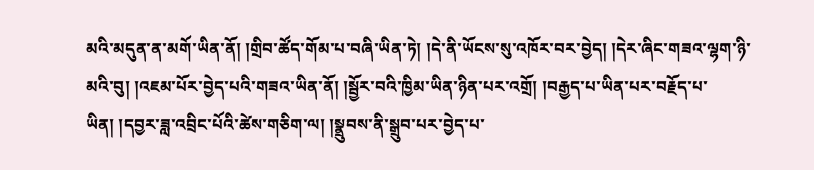མའི་མདུན་ན་མགོ་ཡིན་ནོ། །གྲིབ་ཚོད་གོམ་པ་བཞི་ཡིན་ཏེ། །དེ་ནི་ཡོངས་སུ་འཁོར་བར་བྱེད། །དེར་ཞིང་གཟའ་ལྷག་ཉི་མའི་བུ། །འཇམ་པོར་བྱེད་པའི་གཟའ་ཡིན་ནོ། །སྦྱོར་བའི་ཁྱིམ་ཡིན་ཉིན་པར་འགྲོ། །བརྒྱད་པ་ཡིན་པར་བརྗོད་པ་ཡིན། །དབྱར་ཟླ་འབྲིང་པོའི་ཚེས་གཅིག་ལ། །སྣྲུབས་ནི་སྒྲུབ་པར་བྱེད་པ་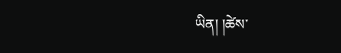ཡིན། །ཚེས་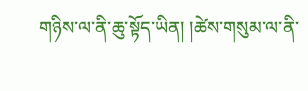གཉིས་ལ་ནི་ཆུ་སྟོད་ཡིན། །ཚེས་གསུམ་ལ་ནི་